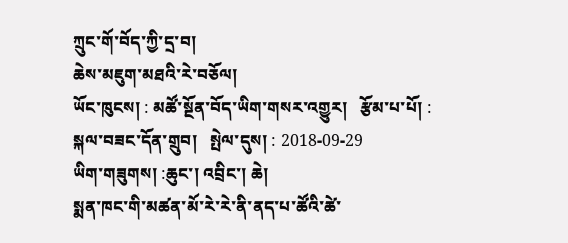ཀྲུང་གོ་བོད་ཀྱི་དྲ་བ།
ཆེས་མཇུག་མཐའི་རེ་བཅོལ།
ཡོང་ཁུངས། : མཚོ་སྔོན་བོད་ཡིག་གསར་འགྱུར།   རྩོམ་པ་པོ། : སྐལ་བཟང་དོན་གྲུབ།   སྤེལ་དུས། : 2018-09-29
ཡིག་གཟུགས། :ཆུང་། འབྲིང་། ཆེ།
སྨན་ཁང་གི་མཚན་མོ་རེ་རེ་ནི་ནད་པ་ཚོའི་ཚེ་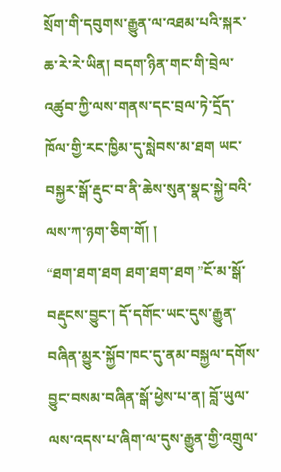སྲོག་གི་དབུགས་རྒྱུན་ལ་འཐམ་པའི་སྐར་ཆ་རེ་རེ་ཡིན། བདག་ཉིན་གང་གི་བྲེལ་འཚུབ་ཀྱི་ལས་གནས་དང་བྲལ་ཏེ་དྲོད་ཁོལ་གྱི་རང་ཁྱིམ་དུ་སླེབས་མ་ཐག ཡང་བསྐྱར་སྒོ་རྡུང་བ་ནི་ཆེས་སུན་སྣང་སྐྱེ་བའི་ལས་ཀ་ཉག་ཅིག་གོ། །
“ཐག་ཐག་ཐག ཐག་ཐག་ཐག ”ངོ་མ་སྒོ་བརྡུངས་བྱུང་། དོ་དགོང་ཡང་དུས་རྒྱུན་བཞིན་མྱུར་སྐྱོབ་ཁང་དུ་ནམ་བསྐྱལ་དགོས་བྱུང་བསམ་བཞིན་སྒོ་ཕྱེས་པ་ན། བློ་ཡུལ་ལས་འདས་པ་ཞིག་ལ་དུས་རྒྱུན་གྱི་འགྲུལ་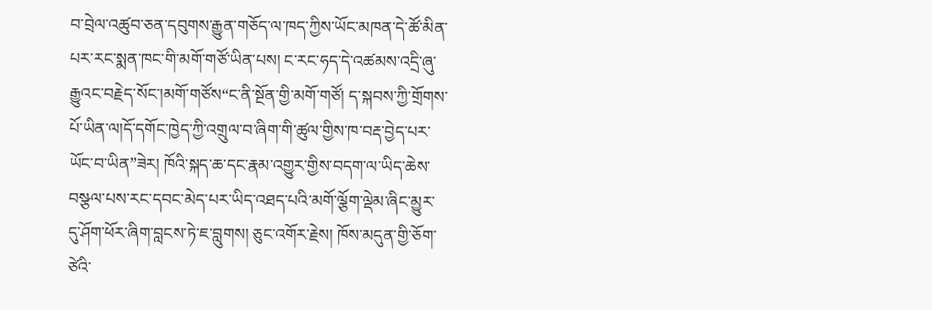བ་བྲེལ་འཚུབ་ཅན་དབུགས་རྒྱུན་གཅོད་ལ་ཁད་ཀྱིས་ཡོང་མཁན་དེ་ཚོ་མིན་པར་རང་སྨན་ཁང་གི་མགོ་གཙོ་ཡིན་པས། ང་རང་ཧད་དེ་འཚམས་འདྲི་ཞུ་རྒྱུའང་བརྗེད་སོང་།མགོ་གཙོས“ང་ནི་སྔོན་གྱི་མགོ་གཙོ། ད་སྐབས་ཀྱི་གྲོགས་པོ་ཡིན་ལ།དོ་དགོང་ཁྱེད་ཀྱི་འགྲུལ་བ་ཞིག་གི་ཚུལ་གྱིས་ཁ་བརྡ་བྱེད་པར་ཡོང་བ་ཡིན”ཟེར། ཁོའི་སྐད་ཆ་དང་རྣམ་འགྱུར་གྱིས་བདག་ལ་ཡིད་ཆེས་བསྩལ་པས་རང་དབང་མེད་པར་ཡིད་འཐད་པའི་མགོ་ལྕོག་ལྡེམ་ཞིང་མྱུར་དུ་ཤོག་ཕོར་ཞིག་བླངས་ཏེ་ཇ་བླུགས། ཅུང་འགོར་རྗེས། ཁོས་མདུན་གྱི་ཅོག་ཙེའི་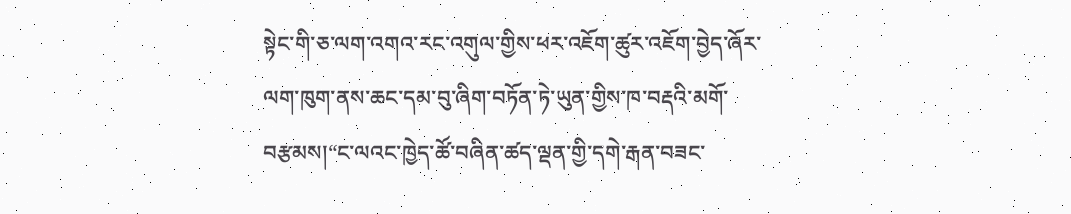སྟེང་གི་ཅ་ལག་འགའ་རང་འགུལ་གྱིས་ཕར་འཇོག་ཚུར་འཇོག་བྱེད་ཞོར་ལག་ཁུག་ནས་ཆང་དམ་བུ་ཞིག་བཏོན་ཏེ་ཡུན་གྱིས་ཁ་བརྡའི་མགོ་བརྩམས།“ང་ལའང་ཁྱེད་ཚོ་བཞིན་ཚད་ལྡན་གྱི་དགེ་རྒན་བཟང་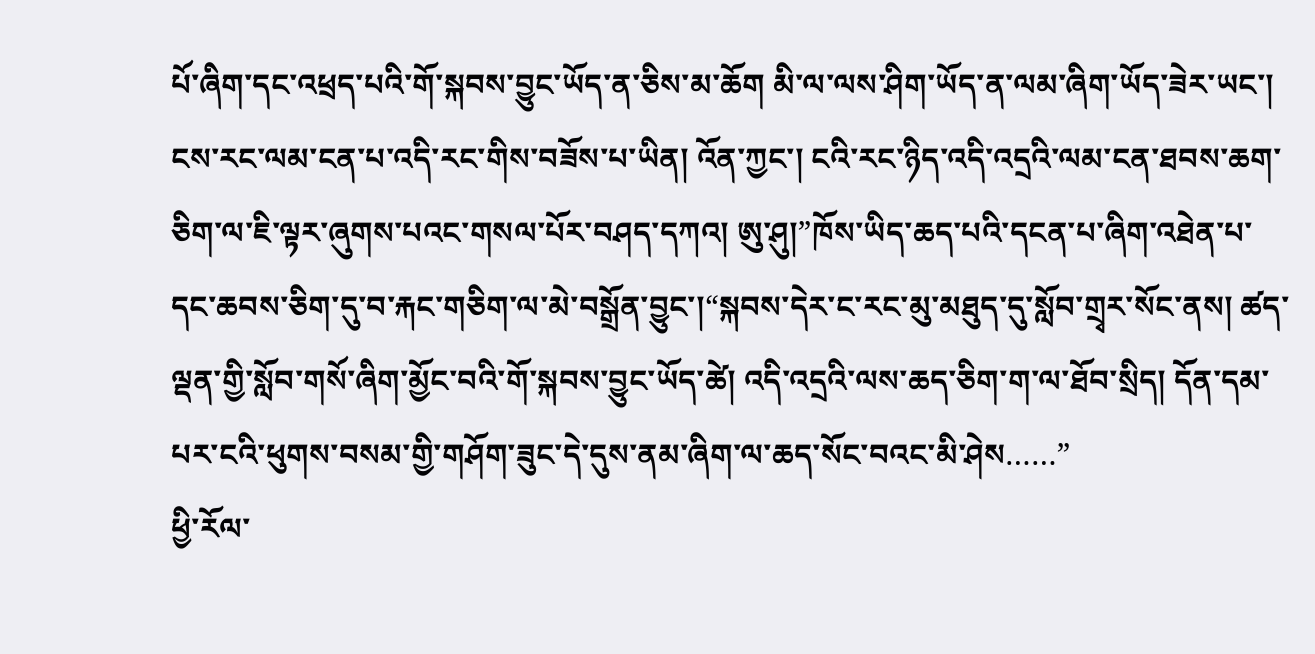པོ་ཞིག་དང་འཕྲད་པའི་གོ་སྐབས་བྱུང་ཡོད་ན་ཅིས་མ་ཆོག མི་ལ་ལས་ཤིག་ཡོད་ན་ལམ་ཞིག་ཡོད་ཟེར་ཡང་། ངས་རང་ལམ་ངན་པ་འདི་རང་གིས་བཟོས་པ་ཡིན། འོན་ཀྱང་། ངའི་རང་ཉིད་འདི་འདྲའི་ལམ་ངན་ཐབས་ཆག་ཅིག་ལ་ཇི་ལྟར་ཞུགས་པའང་གསལ་པོར་བཤད་དཀའ། ཨུ་ཤུ།”ཁོས་ཡིད་ཆད་པའི་དངན་པ་ཞིག་འཐེན་པ་དང་ཆབས་ཅིག་དུ་བ་རྐང་གཅིག་ལ་མེ་བསྒྲོན་བྱུང་།“སྐབས་དེར་ང་རང་མུ་མཐུད་དུ་སློབ་གྲྭར་སོང་ནས། ཚད་ལྡན་གྱི་སློབ་གསོ་ཞིག་མྱོང་བའི་གོ་སྐབས་བྱུང་ཡོད་ཚེ། འདི་འདྲའི་ལས་ཆད་ཅིག་ག་ལ་ཐོབ་སྲིད། དོན་དམ་པར་ངའི་ཕུགས་བསམ་གྱི་གཤོག་ཟུང་དེ་དུས་ནམ་ཞིག་ལ་ཆད་སོང་བའང་མི་ཤེས……”
ཕྱི་རོལ་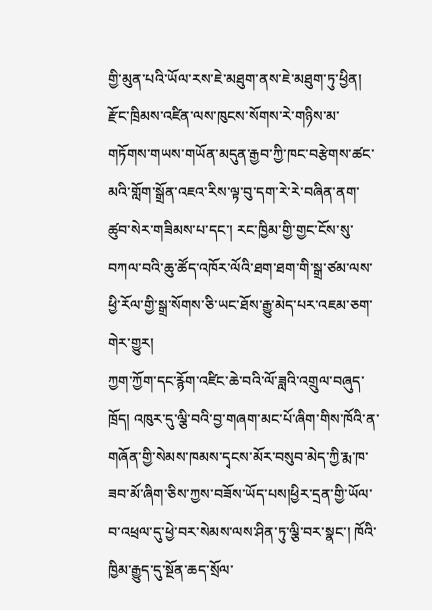གྱི་མུན་པའི་ཡོལ་རས་ཇེ་མཐུག་ནས་ཇེ་མཐུག་ཏུ་ཕྱིན། རྫོང་ཁྲིམས་འཛིན་ལས་ཁུངས་སོགས་རེ་གཉིས་མ་གཏོགས་གཡས་གཡོན་མདུན་རྒྱབ་ཀྱི་ཁང་བརྩེགས་ཚང་མའི་གློག་སྒྲོན་འཇའ་རིས་ལྟ་བུ་དག་རེ་རེ་བཞིན་ནག་ཚུབ་སེར་གཟིམས་པ་དང་། རང་ཁྱིམ་གྱི་གྱང་ངོས་སུ་བཀལ་བའི་ཆུ་ཚོད་འཁོར་ལོའི་ཐག་ཐག་གི་སྒྲ་ཙམ་ལས་ཕྱི་རོལ་གྱི་སྒྲ་སོགས་ཅི་ཡང་ཐོས་རྒྱུ་མེད་པར་འཇམ་ཅག་གེར་གྱུར།
ཀྱག་ཀྱོག་དང་རྙོག་འཛིང་ཆེ་བའི་ལོ་ཟླའི་འགྲུལ་བཞུད་ཁྲོད། འཁུར་དུ་ལྕི་བའི་བྱ་གཞག་མང་པོ་ཞིག་གིས་ཁོའི་ན་གཞོན་གྱི་སེམས་ཁམས་དྭངས་མོར་བསུབ་མེད་ཀྱི་རྨ་ཁ་ཟབ་མོ་ཞིག་ཅིས་ཀྱས་བཟོས་ཡོད་པས།ཕྱིར་དྲན་གྱི་ཡོལ་བ་འཕྲལ་དུ་ཕྱེ་བར་སེམས་ལས་ཤིན་ཏུ་ལྕི་བར་སྣང་། ཁོའི་ཁྱིམ་རྒྱུད་དུ་སྔོན་ཆད་སྲོལ་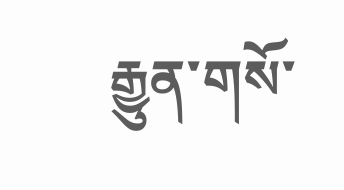རྒྱུན་གསོ་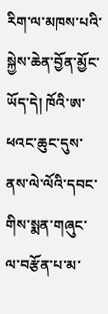རིག་ལ་མཁས་པའི་སྐྱེས་ཆེན་བྱོན་མྱོང་ཡོད་དེ། ཁོའི་ཨ་ཕའང་ཆུང་དུས་ནས་ལེ་ལོའི་དབང་གིས་སྨན་གཞུང་ལ་བརྩོན་པ་མ་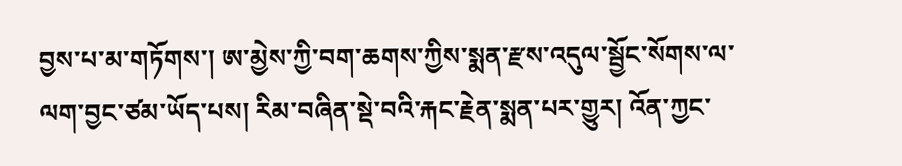བྱས་པ་མ་གཏོགས་། ཨ་མྱེས་ཀྱི་བག་ཆགས་ཀྱིས་སྨན་རྫས་འདུལ་སྦྱོང་སོགས་ལ་ལག་བྱང་ཙམ་ཡོད་པས། རིམ་བཞིན་སྡེ་བའི་རྐང་རྗེན་སྨན་པར་གྱུར། འོན་ཀྱང་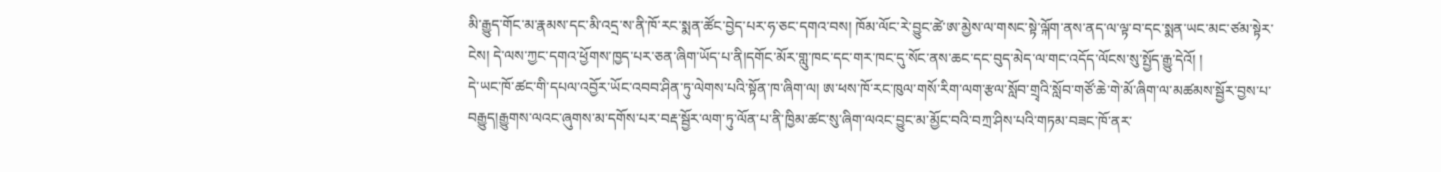མི་རྒྱུད་གོང་མ་རྣམས་དང་མི་འདྲ་ས་ནི་ཁོ་རང་སྨན་ཚོང་བྱེད་པར་ཧ་ཅང་དགའ་བས། ཁོམ་ལོང་རེ་བྱུང་ཚེ་ཨ་མྱེས་ལ་གསང་སྟེ་ལྐོག་ནས་ནད་ལ་ལྟ་བ་དང་སྨན་ཡང་མང་ཙམ་སྟེར་ངེས། དེ་ལས་ཀྱང་དགའ་ཕྱོགས་ཁྱད་པར་ཅན་ཞིག་ཡོད་པ་ནི།དགོང་མོར་གླུ་ཁང་དང་གར་ཁང་དུ་སོང་ནས་ཆང་དང་བུད་མེད་ལ་གང་འདོད་ལོངས་སུ་སྤྱོད་རྒྱུ་དེའོ། །
དེ་ཡང་ཁོ་ཚང་གི་དཔལ་འབྱོར་ཡོང་འབབ་ཤིན་ཏུ་ལེགས་པའི་སྟོན་ཁ་ཞིག་ལ། ཨ་ཕས་ཁོ་རང་ཁུལ་གསོ་རིག་ལག་རྩལ་སློབ་གྲྭའི་སློབ་གཙོ་ཆེ་གེ་མོ་ཞིག་ལ་མཚམས་སྦྱོར་བྱས་པ་བརྒྱུད།རྒྱུགས་ལའང་ཞུགས་མ་དགོས་པར་བརྡ་སྦྱོར་ལག་ཏུ་ལོན་པ་ནི་ཁྱིམ་ཚང་སུ་ཞིག་ལའང་བྱུང་མ་མྱོང་བའི་བཀྲ་ཤིས་པའི་གཏམ་བཟང་ཁོ་ནར་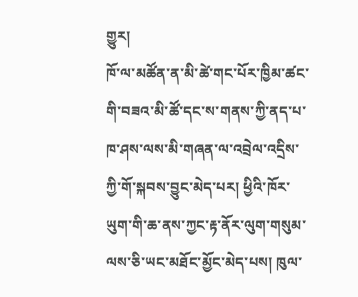གྱུར།
ཁོ་ལ་མཚོན་ན་མི་ཚེ་གང་པོར་ཁྱིམ་ཚང་གི་བཟའ་མི་ཚོ་དང་ས་གནས་ཀྱི་ནད་པ་ཁ་ཤས་ལས་མི་གཞན་ལ་འབྲེལ་འདྲིས་ཀྱི་གོ་སྐབས་བྱུང་མེད་པར། ཕྱིའི་ཁོར་ཡུག་གི་ཆ་ནས་ཀྱང་རྟ་ནོར་ལུག་གསུམ་ལས་ཅི་ཡང་མཐོང་མྱོང་མེད་པས། ཁུལ་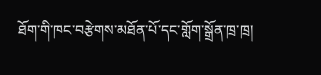ཐོག་གི་ཁང་བརྩེགས་མཐོན་པོ་དང་གློག་སྒྲོན་ཁྲ་ཁྲ།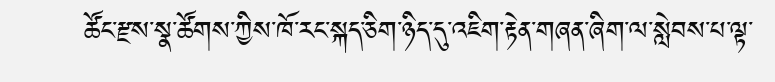ཚོང་རྫས་སྣ་ཚོགས་ཀྱིས་ཁོ་རང་སྐད་ཅིག་ཉིད་དུ་འཇིག་རྟེན་གཞན་ཞིག་ལ་སླེབས་པ་ལྟ་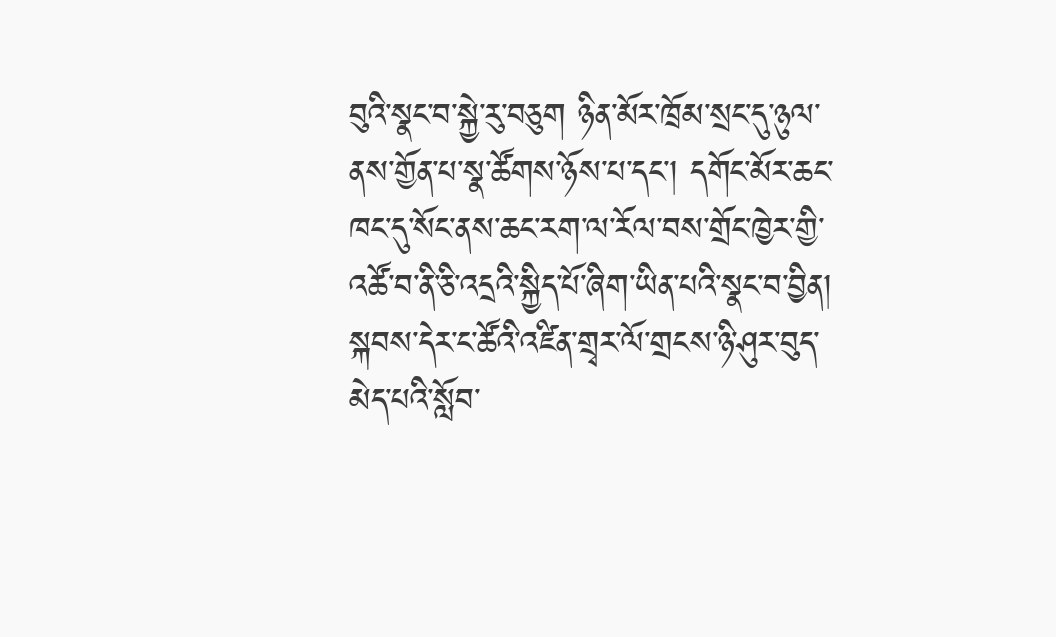བུའི་སྣང་བ་སྐྱེ་རུ་བཅུག ཉིན་མོར་ཁྲོམ་སྲང་དུ་ཉུལ་ནས་གྱོན་པ་སྣ་ཚོགས་ཉོས་པ་དང་། དགོང་མོར་ཆང་ཁང་དུ་སོང་ནས་ཆང་རག་ལ་རོལ་བས་གྲོང་ཁྱེར་གྱི་འཚོ་བ་ནི་ཅི་འདྲའི་སྐྱིད་པོ་ཞིག་ཡིན་པའི་སྣང་བ་བྱིན། སྐབས་དེར་ང་ཚོའི་འཛིན་གྲྭར་ལོ་གྲངས་ཉི་ཤུར་བུད་མེད་པའི་སློབ་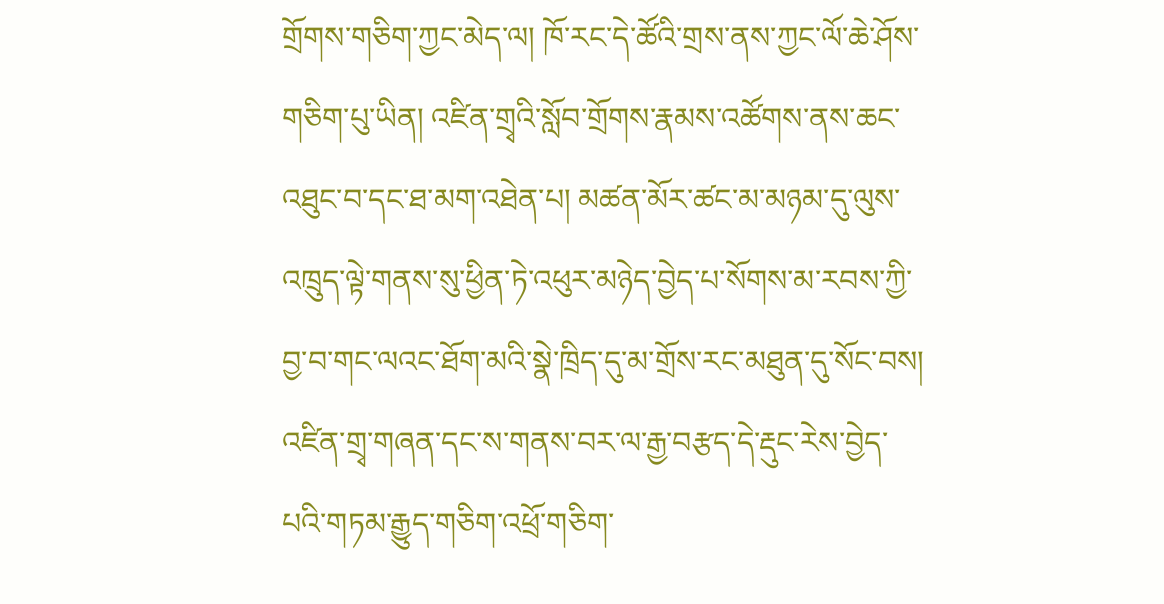གྲོགས་གཅིག་ཀྱང་མེད་ལ། ཁོ་རང་དེ་ཚོའི་གྲས་ནས་ཀྱང་ལོ་ཆེ་ཤོས་གཅིག་པུ་ཡིན། འཛིན་གྲྭའི་སློབ་གྲོགས་རྣམས་འཚོགས་ནས་ཆང་འཐུང་བ་དང་ཐ་མག་འཐེན་པ། མཚན་མོར་ཚང་མ་མཉམ་དུ་ལུས་འཁྲུད་ལྟེ་གནས་སུ་ཕྱིན་ཏེ་འཕུར་མཉེད་བྱེད་པ་སོགས་མ་རབས་ཀྱི་བྱ་བ་གང་ལའང་ཐོག་མའི་སྣེ་ཁྲིད་དུ་མ་གྲོས་རང་མཐུན་དུ་སོང་བས། འཛིན་གྲྭ་གཞན་དང་ས་གནས་བར་ལ་རྒྱ་བརྩད་དེ་རྡུང་རེས་བྱེད་པའི་གཏམ་རྒྱུད་གཅིག་འཕྲོ་གཅིག་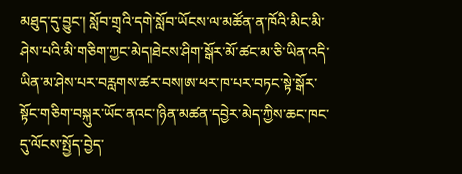མཐུད་དུ་བྱུང་། སློབ་གྲྭའི་དགེ་སློབ་ཡོངས་ལ་མཚོན་ན་ཁོའི་མིང་མི་ཤེས་པའི་མི་གཅིག་ཀྱང་མེད།ཐེངས་ཤིག་སྒོར་མོ་ཚང་མ་ཅི་ཡིན་འདི་ཡིན་མ་ཤེས་པར་བརླགས་ཚར་བས།ཨ་ཕར་ཁ་པར་བཏང་སྟེ་སྒོར་སྟོང་གཅིག་བསྐུར་ཡོང་ནའང་།ཉིན་མཚན་དབྱེར་མེད་ཀྱིས་ཆང་ཁང་དུ་ལོངས་སྤྱོད་བྱེད་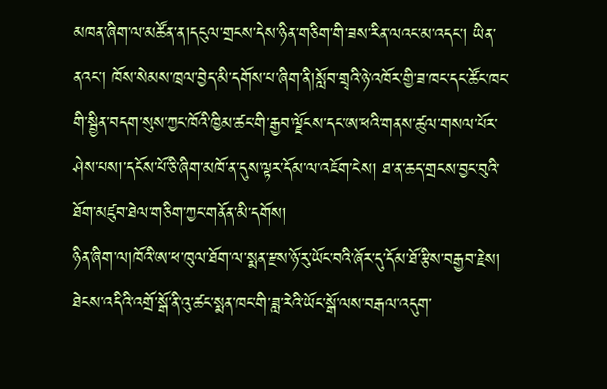མཁན་ཞིག་ལ་མཚོན་ན།དངུལ་གྲངས་དེས་ཉིན་གཅིག་གི་ཟས་རིན་ལའང་མ་འདང་། ཡིན་ནའང་། ཁོས་སེམས་ཁྲལ་བྱེད་མི་དགོས་པ་ཞིག་ནི།སློབ་གྲྭའི་ཉེ་འཁོར་གྱི་ཟ་ཁང་དང་ཚོང་ཁང་གི་སྦྱིན་བདག་སུས་ཀྱང་ཁོའི་ཁྱིམ་ཚང་གི་རྒྱབ་ལྗོངས་དང་ཨ་ཕའི་གནས་ཚུལ་གསལ་པོར་ཤེས་པས།་དངོས་པོ་ཅི་ཞིག་མཁོ་ན་དུས་ལྟར་དོམ་ལ་འཇོག་ངེས། ཐ་ན་ཆད་གྲངས་བྱང་བུའི་ཐོག་མཛུབ་ཐེལ་གཅིག་ཀྱང་གནོན་མི་དགོས།
ཉིན་ཞིག་ལ།ཁོའི་ཨ་ཕ་ཁུལ་ཐོག་ལ་སྨན་རྫས་ཉོ་རུ་ཡོང་བའི་ཞོར་དུ་དོམ་ཐོ་རྩིས་བརྒྱབ་རྗེས། ཐེངས་འདིའི་འགྲོ་སྒོ་ནི་འུ་ཚང་སྨན་ཁང་གི་ཟླ་རེའི་ཡོང་སྒོ་ལས་བརྒལ་འདུག་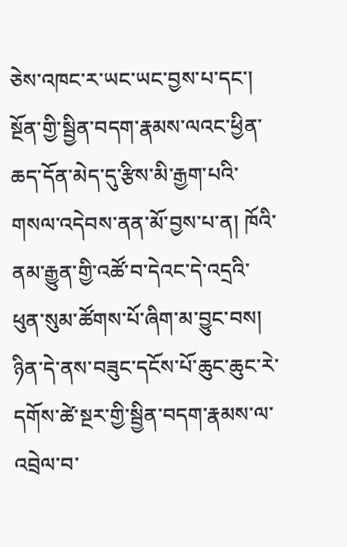ཅེས་འཁང་ར་ཡང་ཡང་བྱས་པ་དང་། སྔོན་གྱི་སྦྱིན་བདག་རྣམས་ལའང་ཕྱིན་ཆད་དོན་མེད་དུ་རྩིས་མི་རྒྱག་པའི་གསལ་འདེབས་ནན་མོ་བྱས་པ་ན། ཁོའི་ནམ་རྒྱུན་གྱི་འཚོ་བ་དེའང་དེ་འདྲའི་ཕུན་སུམ་ཚོགས་པོ་ཞིག་མ་བྱུང་བས། ཉིན་དེ་ནས་བཟུང་དངོས་པོ་ཆུང་ཆུང་རེ་དགོས་ཚེ་སྔར་གྱི་སྦྱིན་བདག་རྣམས་ལ་འབྲེལ་བ་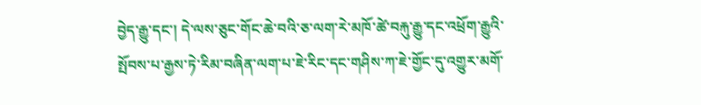བྱེད་རྒྱུ་དང་། དེ་ལས་ཅུང་གོང་ཆེ་བའི་ཅ་ལག་རེ་མཁོ་ཚེ་བརྐུ་རྒྱུ་དང་འཕྲོག་རྒྱུའི་སྤོབས་པ་རྒྱས་ཏེ་རིམ་བཞིན་ལག་པ་ཇེ་རིང་དང་གཤིས་ཀ་ཇེ་གྱོང་དུ་འགྱུར་མགོ་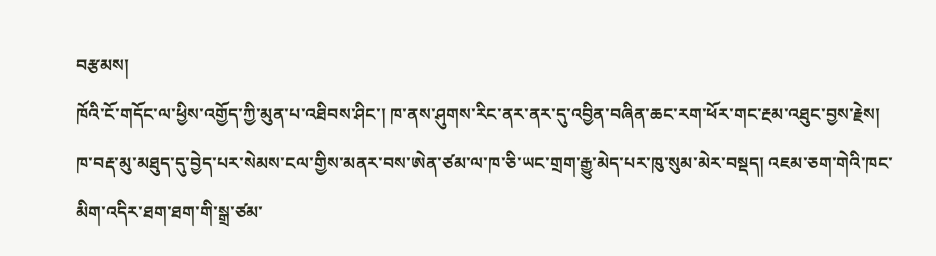བརྩམས།
ཁོའི་ངོ་གདོང་ལ་ཕྱིས་འགྱོད་ཀྱི་མུན་པ་འཐིབས་ཤིང་། ཁ་ནས་ཤུགས་རིང་ནར་ནར་དུ་འབྱིན་བཞིན་ཆང་རག་ཕོར་གང་རྔམ་འཐུང་བྱས་རྗེས། ཁ་བརྡ་མུ་མཐུད་དུ་བྱེད་པར་སེམས་ངལ་གྱིས་མནར་བས་ཨེན་ཙམ་ལ་ཁ་ཅི་ཡང་གྲག་རྒྱུ་མེད་པར་ཁུ་སུམ་མེར་བསྡད། འཇམ་ཅག་གེའི་ཁང་མིག་འདིར་ཐག་ཐག་གི་སྒྲ་ཙམ་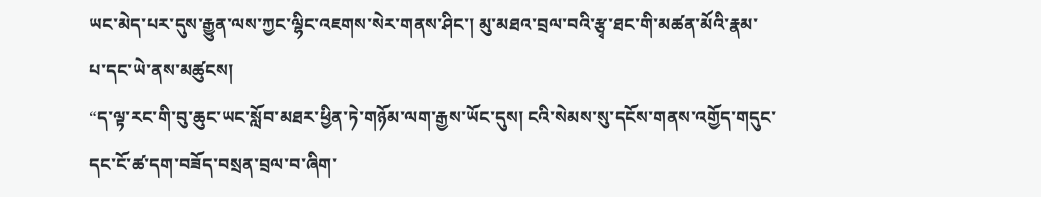ཡང་མེད་པར་དུས་རྒྱུན་ལས་ཀྱང་ལྷིང་འཇགས་སེར་གནས་ཤིང་། མུ་མཐའ་བྲལ་བའི་རྩྭ་ཐང་གི་མཚན་མོའི་རྣམ་པ་དང་ཡེ་ནས་མཚུངས།
“ད་ལྟ་རང་གི་བུ་ཆུང་ཡང་སློབ་མཐར་ཕྱིན་ཏེ་གཉོམ་ལག་རྒྱས་ཡོང་དུས། ངའི་སེམས་སུ་དངོས་གནས་འགྱོད་གདུང་དང་ངོ་ཚ་དག་བཟོད་བསྲན་བྲལ་བ་ཞིག་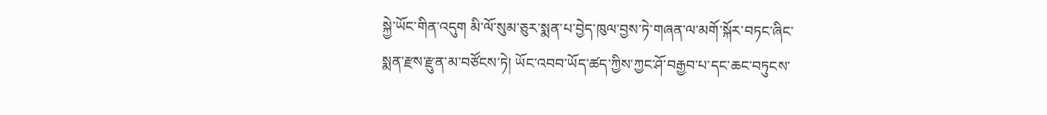སྐྱེ་ཡོང་གིན་འདུག མི་ལོ་སུམ་ཅུར་སྨན་པ་བྱེད་ཁུལ་བྱས་ཏེ་གཞན་ལ་མགོ་སྐོར་བཏང་ཞིང་སྨན་རྫས་རྫུན་མ་བཙོངས་ཏེ། ཡོང་འབབ་ཡོད་ཚད་ཀྱིས་ཀྱང་ཤོ་བརྒྱབ་པ་དང་ཆང་བཏུངས་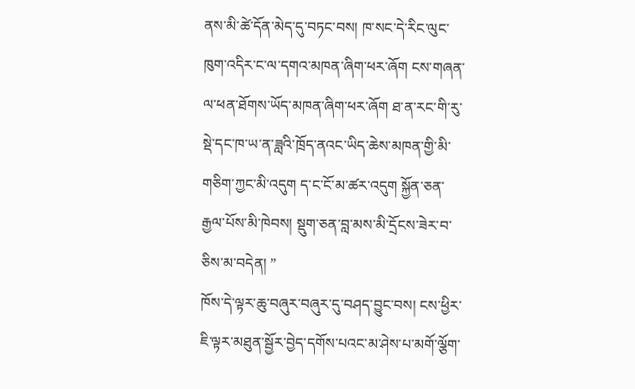ནས་མི་ཚེ་དོན་མེད་དུ་བཏང་བས། ཁ་སང་དེ་རིང་ལུང་ཁུག་འདིར་ང་ལ་དགའ་མཁན་ཞིག་ཕར་ཞོག ངས་གཞན་ལ་ཕན་ཐོགས་ཡོད་མཁན་ཞིག་ཕར་ཞོག ཐ་ན་རང་གི་རུ་སྡེ་དང་ཁ་ཡ་ན་ཟླའི་ཁྲོད་ནའང་ཡིད་ཆེས་མཁན་གྱི་མི་གཅིག་ཀྱང་མི་འདུག ད་ང་ངོ་མ་ཚར་འདུག སྐྱོན་ཅན་རྒྱལ་པོས་མི་ཁེབས། སྡུག་ཅན་བླ་མས་མི་དྲོངས་ཟེར་བ་ཅིས་མ་བདེན། ”
ཁོས་དེ་ལྟར་ཆུ་བཞུར་བཞུར་དུ་བཤད་བྱུང་བས། ངས་ཕྱིར་ཇི་ལྟར་མཐུན་སྦྱོར་བྱེད་དགོས་པའང་མ་ཤེས་པ་མགོ་ལྕོག་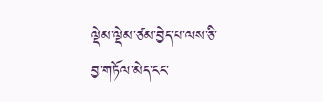ལྡེམ་ལྡེམ་ཙམ་བྱེད་པ་ལས་ཅི་བྱ་གཏོལ་མེད་ངང་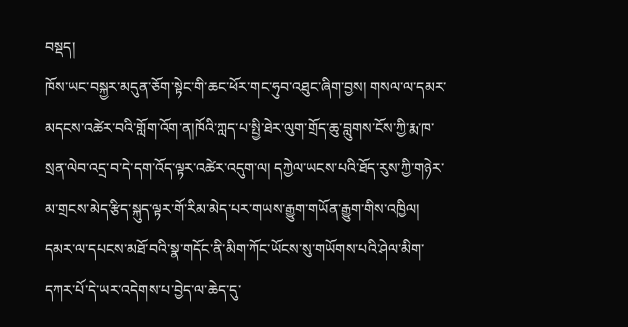བསྡད།
ཁོས་ཡང་བསྐྱར་མདུན་ཅོག་སྟེང་གི་ཆང་ཕོར་གང་ཧུབ་འཐུང་ཞིག་བྱས། གསལ་ལ་དམར་མདངས་འཚེར་བའི་གློག་འོག་ན།ཁོའི་ཀླད་པ་སྤྱི་ཐེར་ལུག་གྲོད་ཆུ་བླུགས་ངོས་ཀྱི་རྨ་ཁ་སྲན་ལེབ་འདྲ་བ་དེ་དག་འོད་ལྟར་འཚེར་འདུག་ལ། དཀྱེལ་ཡངས་པའི་ཐོད་རུས་ཀྱི་གཉེར་མ་གྲངས་མེད་རྩིད་སྐུད་ལྟར་གོ་རིམ་མེད་པར་གཡས་རྒྱུག་གཡོན་རྒྱུག་གིས་འཁྱིལ། དམར་ལ་དཔངས་མཐོ་བའི་སྣ་གདོང་ནི་མིག་ཀོང་ཡོངས་སུ་གཡོགས་པའི་ཤེལ་མིག་དཀར་པོ་དེ་ཡར་འདེགས་པ་བྱེད་ལ་ཆེད་དུ་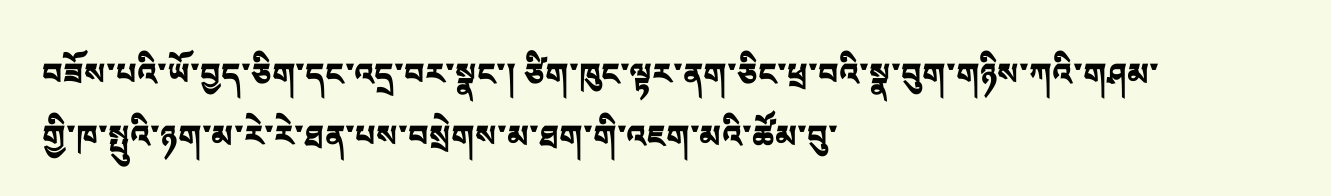བཟོས་པའི་ཡོ་བྱད་ཅིག་དང་འདྲ་བར་སྣང་། ཙིག་ཁུང་ལྟར་ནག་ཅིང་ཕྲ་བའི་སྣ་བུག་གཉིས་ཀའི་གཤམ་གྱི་ཁ་སྤུའི་ཉག་མ་རེ་རེ་ཐན་པས་བསྲེགས་མ་ཐག་གི་འཇག་མའི་ཚོམ་བུ་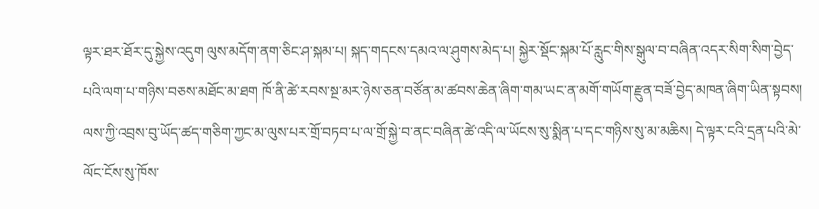ལྟར་ཐར་ཐོར་དུ་སྐྱེས་འདུག ལུས་མདོག་ནག་ཅིང་ཤ་སྐམ་པ། སྐད་གདངས་དམའ་ལ་ཤུགས་མེད་པ། སྐྱེར་སྡོང་སྐམ་པོ་རླུང་གིས་སྒུལ་བ་བཞིན་འདར་སིག་སིག་བྱེད་པའི་ལག་པ་གཉིས་བཅས་མཐོང་མ་ཐག ཁོ་ནི་ཚེ་རབས་སྔ་མར་ཉེས་ཅན་བཙོན་མ་ཚབས་ཆེན་ཞིག་གམ་ཡང་ན་མགོ་གཡོག་རྫུན་བཟོ་བྱེད་མཁན་ཞིག་ཡིན་སྟབས། ལས་ཀྱི་འབྲས་བུ་ཡོད་ཚད་གཅིག་ཀྱང་མ་ལུས་པར་གྲོ་བཏབ་པ་ལ་གྲོ་སྐྱེ་བ་ནང་བཞིན་ཚེ་འདི་ལ་ཡོངས་སུ་སྨིན་པ་དང་གཉིས་སུ་མ་མཆིས། དེ་ལྟར་ངའི་དྲན་པའི་མེ་ལོང་ངོས་སུ་ཁོས་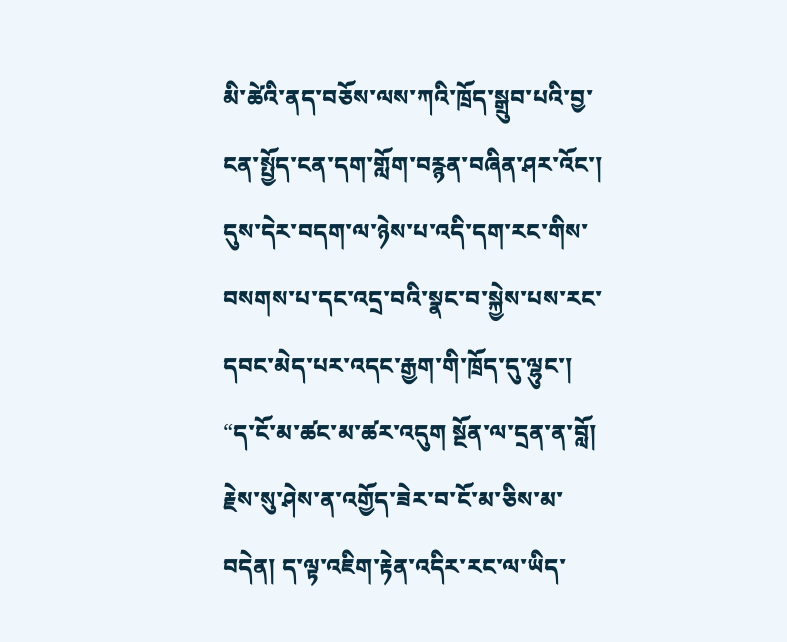མི་ཚེའི་ནད་བཅོས་ལས་ཀའི་ཁྲོད་སྒྲུབ་པའི་བྱ་ངན་སྤྱོད་ངན་དག་གློག་བརྙན་བཞིན་ཤར་འོང་། དུས་དེར་བདག་ལ་ཉེས་པ་འདི་དག་རང་གིས་བསགས་པ་དང་འདྲ་བའི་སྣང་བ་སྐྱེས་པས་རང་དབང་མེད་པར་འདང་རྒྱག་གི་ཁྲོད་དུ་ལྷུང་།
“ད་ངོ་མ་ཚང་མ་ཚར་འདུག སྔོན་ལ་དྲན་ན་བློ། རྗེས་སུ་ཤེས་ན་འགྱོད་ཟེར་བ་ངོ་མ་ཅིས་མ་བདེན། ད་ལྟ་འཇིག་རྟེན་འདིར་རང་ལ་ཡིད་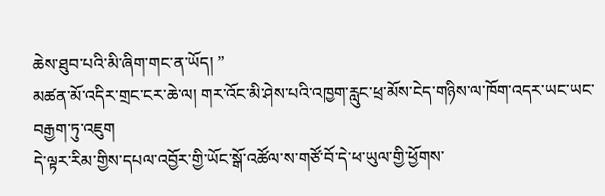ཆེས་ཐུབ་པའི་མི་ཞིག་གང་ན་ཡོད། ”
མཚན་མོ་འདིར་གྲང་ངར་ཆེ་ལ། གར་འོང་མི་ཤེས་པའི་འཁྱག་རླུང་ཕྲ་མོས་ངེད་གཉིས་ལ་ཁོག་འདར་ཡང་ཡང་བརྒྱག་ཏུ་འཇུག
དེ་ལྟར་རིམ་གྱིས་དཔལ་འབྱོར་གྱི་ཡོང་སྒོ་འཚོལ་ས་གཙོ་བོ་དེ་ཕ་ཡུལ་གྱི་ཕྱོགས་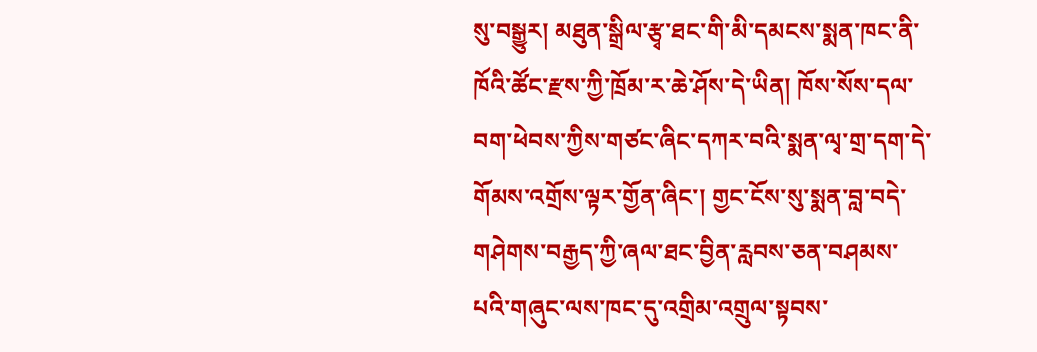སུ་བསྒྱུར། མཐུན་སྒྲིལ་རྩྭ་ཐང་གི་མི་དམངས་སྨན་ཁང་ནི་ཁོའི་ཚོང་རྫས་ཀྱི་ཁྲོམ་ར་ཆེ་ཤོས་དེ་ཡིན། ཁོས་སོས་དལ་བག་ཕེབས་ཀྱིས་གཙང་ཞིང་དཀར་བའི་སྨན་ལྭ་གྲ་དག་དེ་གོམས་འགྲོས་ལྟར་གྱོན་ཞིང་། གྱང་ངོས་སུ་སྨན་བླ་བདེ་གཤེགས་བརྒྱད་ཀྱི་ཞལ་ཐང་བྱིན་རླབས་ཅན་བཤམས་པའི་གཞུང་ལས་ཁང་དུ་འགྲིམ་འགྲུལ་སྟབས་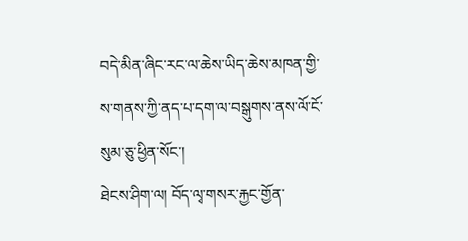བདེ་མིན་ཞིང་རང་ལ་ཆེས་ཡིད་ཆེས་མཁན་གྱི་ས་གནས་ཀྱི་ནད་པ་དག་ལ་བསྒུགས་ནས་ལོ་ངོ་སུམ་ཅུ་ཕྱིན་སོང་།
ཐེངས་ཤིག་ལ། བོད་ལྭ་གསར་རྐྱང་གྱོན་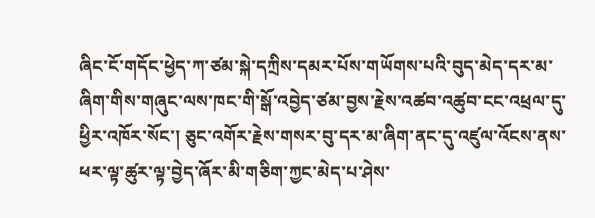ཞིང་ངོ་གདོང་ཕྱེད་ཀ་ཙམ་སྐེ་དཀྲིས་དམར་པོས་གཡོགས་པའི་བུད་མེད་དར་མ་ཞིག་གིས་གཞུང་ལས་ཁང་གི་སྒོ་འབྱེད་ཙམ་བྱས་རྗེས་འཚབ་འཚུབ་ངང་འཕྲལ་དུ་ཕྱིར་འཁོར་སོང་། ཅུང་འགོར་རྗེས་གསར་བུ་དར་མ་ཞིག་ནང་དུ་འཛུལ་འོངས་ནས་ཕར་ལྟ་ཚུར་ལྟ་བྱེད་ཞོར་མི་གཅིག་ཀྱང་མེད་པ་ཤེས་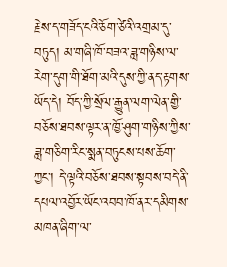རྗེས་ད་གཟོད་ངའི་ཅོག་ཙེའི་འགྲམ་དུ་བཏུད། མ་གཞི་ཁོ་བཟའ་ཟླ་གཉིས་ལ་རེག་དུག་གི་ཐོག་མའི་དུས་ཀྱི་ནད་རྟགས་ཡོད་དེ། བོད་ཀྱི་སྲོལ་རྒྱུན་ལག་ལེན་གྱི་བཅོས་ཐབས་ལྟར་ན་ཁྱོ་ཤུག་གཉིས་ཀྱིས་ཟླ་གཅིག་རིང་སྨན་བཏུངས་པས་ཆོག་ཀྱང་། དེ་ལྟའི་བཅོས་ཐབས་སྟབས་བདེ་ནི་དཔལ་འབྱོར་ཡོང་འབབ་ཁོ་ནར་དམིགས་མཁན་ཞིག་ལ་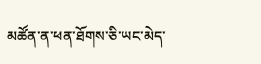མཚོན་ན་ཕན་ཐོགས་ཅི་ཡང་མེད་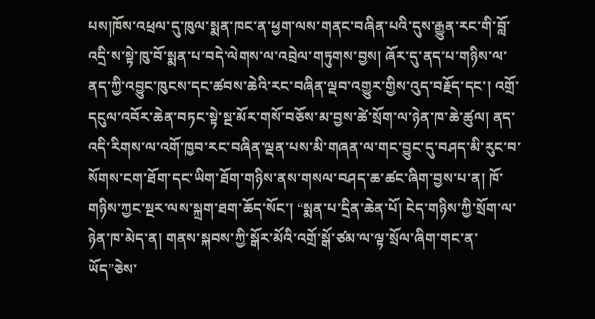པས།ཁོས་འཕྲལ་དུ་ཁུལ་སྨན་ཁང་ན་ཕྱག་ལས་གནང་བཞིན་པའི་དུས་རྒྱུན་རང་གི་བློ་འདྲི་ས་སྟེ་ཁུ་བོ་སྨན་པ་བདེ་ལེགས་ལ་འབྲེལ་གཏུགས་བྱས། ཞོར་དུ་ནད་པ་གཉིས་ལ་ནད་ཀྱི་འབྱུང་ཁུངས་དང་ཚབས་ཆེའི་རང་བཞིན་ལྡབ་འགྱུར་གྱིས་འུད་བརྗོད་དང་། འགྲོ་དངུལ་འབོར་ཆེན་བཏང་སྟེ་སྔ་མོར་གསོ་བཅོས་མ་བྱས་ཚེ་སྲོག་ལ་ཉེན་ཁ་ཆེ་ཚུལ། ནད་འདི་རིགས་ལ་འགོ་ཁྱབ་རང་བཞིན་ལྡན་པས་མི་གཞན་ལ་གང་བྱུང་དུ་བཤད་མི་རུང་བ་སོགས་ངག་ཐོག་དང་ཡིག་ཐོག་གཉིས་ནས་གསལ་བཤད་ཆ་ཚང་ཞིག་བྱས་པ་ན། ཁོ་གཉིས་ཀྱང་སྔར་ལས་སྐྲག་ཐག་ཆོད་སོང་། “སྨན་པ་དྲིན་ཆེན་པོ། ངེད་གཉིས་ཀྱི་སྲོག་ལ་ཉེན་ཁ་མེད་ན། གནས་སྐབས་ཀྱི་སྒོར་མོའི་འགྲོ་སྒོ་ཙམ་ལ་ལྟ་སྲོལ་ཞིག་གང་ན་ཡོད”ཅེས་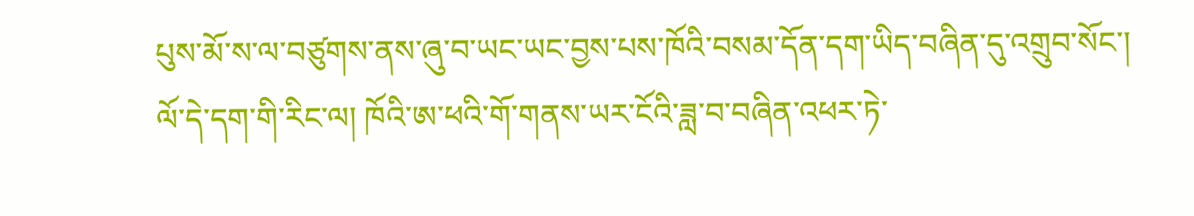པུས་མོ་ས་ལ་བཙུགས་ནས་ཞུ་བ་ཡང་ཡང་བྱས་པས་ཁོའི་བསམ་དོན་དག་ཡིད་བཞིན་དུ་འགྲུབ་སོང་།
ལོ་དེ་དག་གི་རིང་ལ། ཁོའི་ཨ་ཕའི་གོ་གནས་ཡར་ངོའི་ཟླ་བ་བཞིན་འཕར་ཏེ་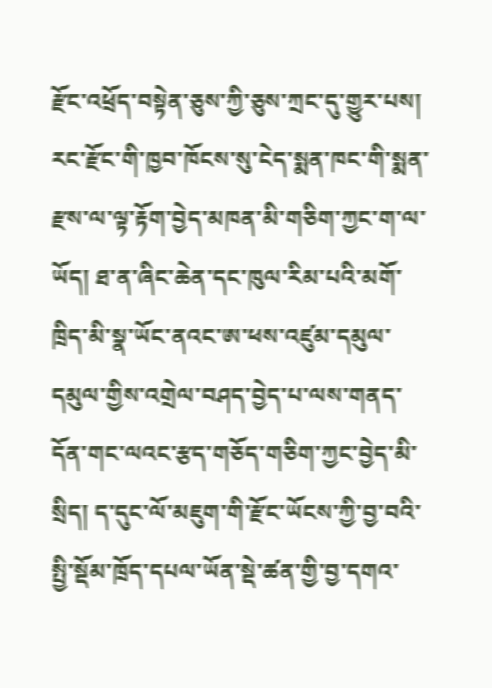རྫོང་འཕྲོད་བསྟེན་ཅུས་ཀྱི་ཅུས་ཀྲང་དུ་གྱུར་པས། རང་རྫོང་གི་ཁྱབ་ཁོངས་སུ་ངེད་སྨན་ཁང་གི་སྨན་རྫས་ལ་ལྟ་རྟོག་བྱེད་མཁན་མི་གཅིག་ཀྱང་ག་ལ་ཡོད། ཐ་ན་ཞིང་ཆེན་དང་ཁུལ་རིམ་པའི་མགོ་ཁྲིད་མི་སྣ་ཡོང་ནའང་ཨ་ཕས་འཛུམ་དམུལ་དམུལ་གྱིས་འགྲེལ་བཤད་བྱེད་པ་ལས་གནད་དོན་གང་ལའང་རྩད་གཅོད་གཅིག་ཀྱང་བྱེད་མི་སྲིད། ད་དུང་ལོ་མཇུག་གི་རྫོང་ཡོངས་ཀྱི་བྱ་བའི་སྤྱི་སྡོམ་ཁྲོད་དཔལ་ཡོན་སྡེ་ཚན་གྱི་བྱ་དགའ་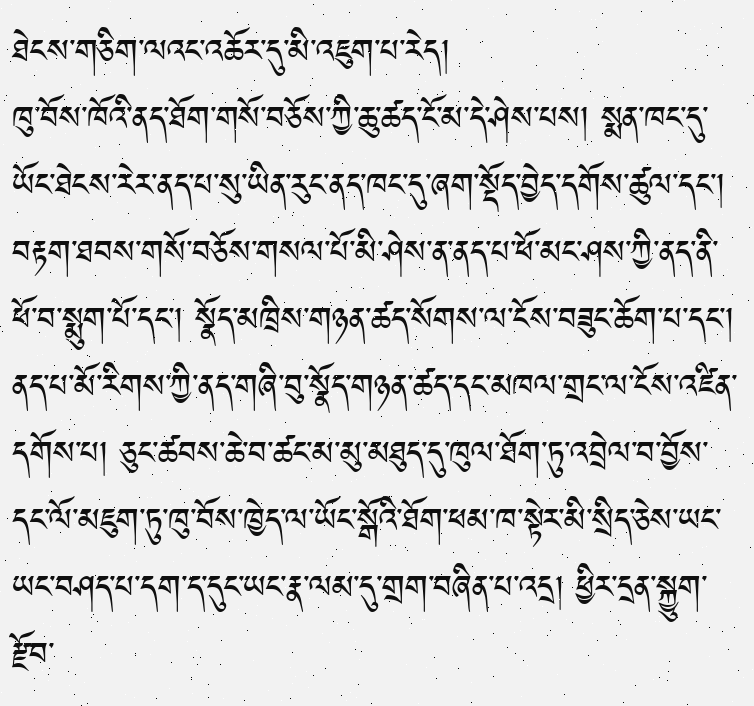ཐེངས་གཅིག་ལའང་འཆོར་དུ་མི་འཇུག་པ་རེད།
ཁུ་བོས་ཁོའི་ནད་ཐོག་གསོ་བཅོས་ཀྱི་ཆུ་ཚད་ངོ་མ་དེ་ཤེས་པས། སྨན་ཁང་དུ་ཡོང་ཐེངས་རེར་ནད་པ་སུ་ཡིན་རུང་ནད་ཁང་དུ་ཞག་སྡོད་བྱེད་དགོས་ཚུལ་དང་། བརྟག་ཐབས་གསོ་བཅོས་གསལ་པོ་མི་ཤེས་ན་ནད་པ་ཕོ་མང་ཤས་ཀྱི་ནད་ནི་ཕོ་བ་སྨུག་པོ་དང་། སྣོད་མཁྲིས་གཉན་ཚད་སོགས་ལ་ངོས་བཟུང་ཆོག་པ་དང་། ནད་པ་མོ་རིགས་ཀྱི་ནད་གཞི་བུ་སྣོད་གཉན་ཚད་དང་མཁལ་གྲང་ལ་ངོས་འཛིན་དགོས་པ། ཅུང་ཚབས་ཆེ་བ་ཚང་མ་མུ་མཐུད་དུ་ཁུལ་ཐོག་ཏུ་འབྲེལ་བ་བྱོས་དང་ལོ་མཇུག་ཏུ་ཁུ་བོས་ཁྱེད་ལ་ཡོང་སྒོའི་ཐོག་ཕམ་ཁ་སྟེར་མི་སྲིད་ཅེས་ཡང་ཡང་བཤད་པ་དག་ད་དུང་ཡང་རྣ་ལམ་དུ་གྲག་བཞིན་པ་འདྲ། ཕྱིར་དྲན་སྐྱུག་རྫོབ་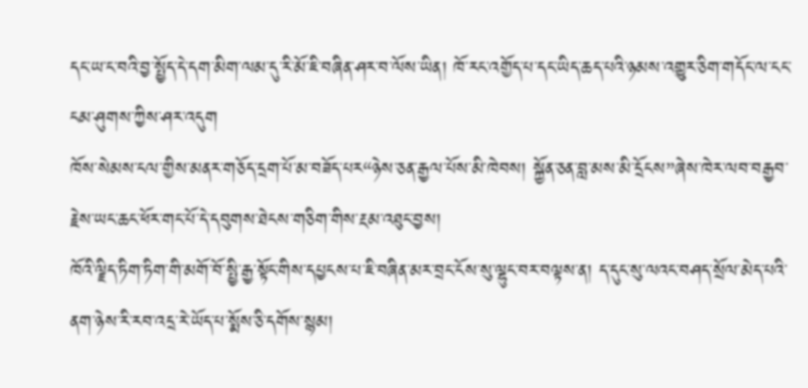དང་ཡ་ང་བའི་བྱ་སྤྱོད་དེ་དག་མིག་ལམ་དུ་རི་མོ་ཇི་བཞིན་ཤར་བ་ལོས་ཡིན། ཁོ་རང་འགྱོད་པ་དང་ཡིད་ཆད་པའི་ཉམས་འགྱུར་ཅིག་གདོང་ལ་ངང་ངམ་ཤུགས་ཀྱིས་ཤར་འདུག
ཁོས་སེམས་ངལ་གྱིས་མནར་གཅོད་དྲག་པོ་མ་བཟོད་པར“ཉེས་ཅན་རྒྱལ་པོས་མི་ཁེབས། སྐྱོན་ཅན་བླ་མས་མི་དྲོངས”ཞེས་ཁེར་ལབ་བརྒྱབ་རྗེས་ཡང་ཆང་ཕོར་གང་པོ་དེ་དབུགས་ཐེངས་གཅིག་གིས་རྔམ་འཐུང་བྱས།
ཁོའི་ལྗིད་ཏིག་ཏིག་གི་མགོ་བོ་སྤྱི་རྒྱ་སྟོང་གིས་དཔྱངས་པ་ཇི་བཞིན་མར་བྲང་ངོས་སུ་ལྷུང་བར་བལྟས་ན། ད་དུང་སུ་ལའང་བཤད་སྲོལ་མེད་པའི་ནག་ཉེས་རི་རབ་འདྲ་རེ་ཡོད་པ་སྨོས་ཅི་དགོས་སྙམ།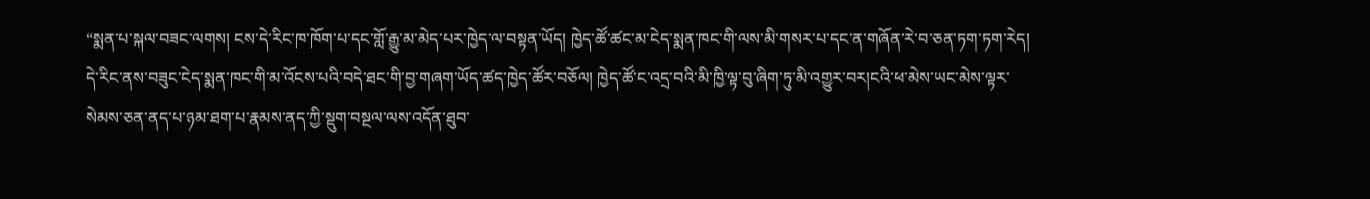“སྨན་པ་སྐལ་བཟང་ལགས། ངས་དེ་རིང་ཁ་ཁོག་པ་དང་གློ་རྒྱུ་མ་མེད་པར་ཁྱེད་ལ་བསྟན་ཡོད། ཁྱེད་ཚོ་ཚང་མ་ངེད་སྨན་ཁང་གི་ལས་མི་གསར་པ་དང་ན་གཞོན་རེ་བ་ཅན་ཏག་ཏག་རེད། དེ་རིང་ནས་བཟུང་ངེད་སྨན་ཁང་གི་མ་འོངས་པའི་བདེ་ཐང་གི་བྱ་གཞག་ཡོད་ཚད་ཁྱེད་ཚོར་བཅོལ། ཁྱེད་ཚོ་ང་འདྲ་བའི་མི་ཁྱི་ལྟ་བུ་ཞིག་ཏུ་མི་འགྱུར་བར།ངའི་ཕ་མེས་ཡང་མེས་ལྟར་སེམས་ཅན་ནད་པ་ཉམ་ཐག་པ་རྣམས་ནད་ཀྱི་སྡུག་བསྔལ་ལས་འདོན་ཐུབ་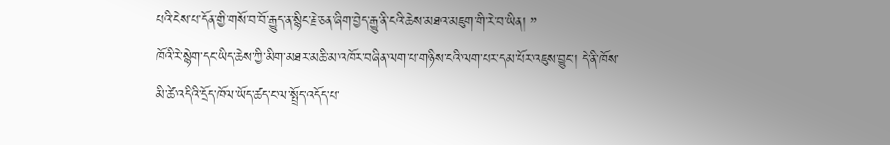པའི་ངེས་པ་དོན་གྱི་གསོ་བ་བོ་རྒྱུད་ན་སྙིང་རྗེ་ཅན་ཞིག་བྱེད་རྒྱུ་ནི་ངའི་ཆེས་མཐའ་མཇུག་གི་རེ་བ་ཡིན། ”
ཁོའི་རེ་སྙེག་དང་ཡིད་ཆེས་ཀྱི་མིག་མཐར་མཆི་མ་འཁོར་བཞིན་ལག་པ་གཉིས་ངའི་ལག་པར་དམ་པོར་འཇུས་བྱུང་། དེ་ནི་ཁོས་མི་ཚེ་འདིའི་དྲོད་ཁོལ་ཡོད་ཚད་ང་ལ་སྤྲོད་འདོད་པ་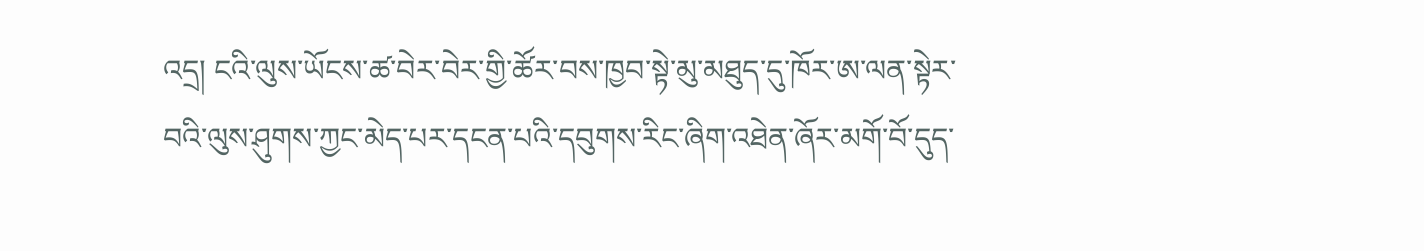འདྲ། ངའི་ལུས་ཡོངས་ཚ་བེར་བེར་གྱི་ཚོར་བས་ཁྱབ་སྟེ་མུ་མཐུད་དུ་ཁོར་ཨ་ལན་སྟེར་བའི་ལུས་ཤུགས་ཀྱང་མེད་པར་དངན་པའི་དབུགས་རིང་ཞིག་འཐེན་ཞོར་མགོ་བོ་དུད་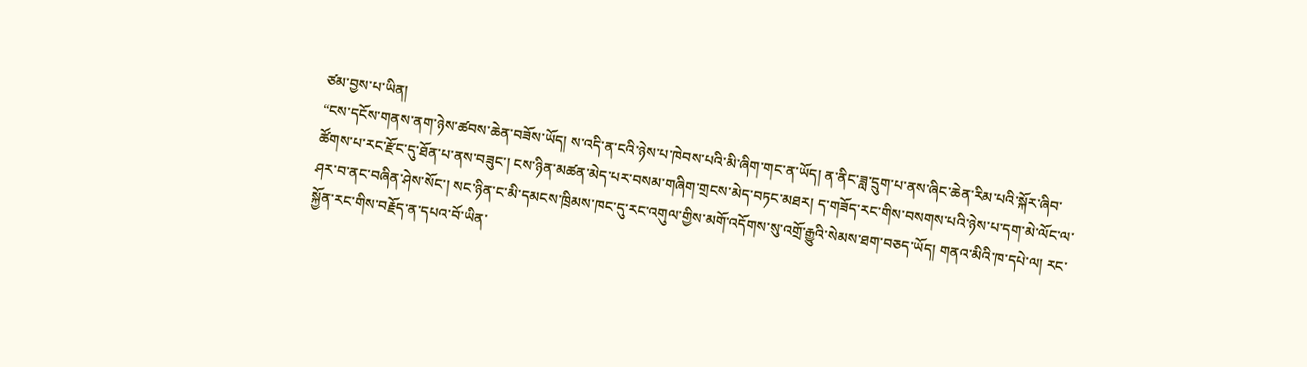ཙམ་བྱས་པ་ཡིན།
“ངས་དངོས་གནས་ནག་ཉེས་ཚབས་ཆེན་བཟོས་ཡོད། ས་འདི་ན་ངའི་ཉེས་པ་ཁེབས་པའི་མི་ཞིག་གང་ན་ཡོད། ན་ནིང་ཟླ་དྲུག་པ་ནས་ཞིང་ཆེན་རིམ་པའི་སྐོར་ཞིབ་ཚོགས་པ་རང་རྫོང་དུ་ཐོན་པ་ནས་བཟུང་། ངས་ཉིན་མཚན་མེད་པར་བསམ་གཞིག་གྲངས་མེད་བཏང་མཐར། ད་གཟོད་རང་གིས་བསགས་པའི་ཉེས་པ་དག་མེ་ལོང་ལ་ཤར་བ་ནང་བཞིན་ཤེས་སོང་། སང་ཉིན་ང་མི་དམངས་ཁྲིམས་ཁང་དུ་རང་འགུལ་གྱིས་མགོ་འདོགས་སུ་འགྲོ་རྒྱུའི་སེམས་ཐག་བཅད་ཡོད། གནའ་མིའི་ཁ་དཔེ་ལ། རང་སྐྱོན་རང་གིས་བརྗོད་ན་དཔའ་བོ་ཡིན་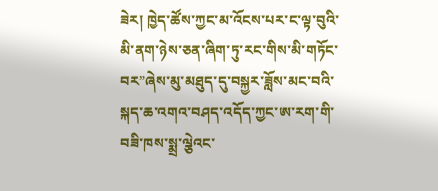ཟེར། ཁྱེད་ཚོས་ཀྱང་མ་འོངས་པར་ང་ལྟ་བུའི་མི་ནག་ཉེས་ཅན་ཞིག་ཏུ་རང་གིས་མི་གཏོང་བར”ཞེས་མུ་མཐུད་དུ་བསྐྱར་ཟློས་མང་བའི་སྐད་ཆ་འགའ་བཤད་འདོད་ཀྱང་ཨ་རག་གི་བཟི་ཁས་སྨྲ་ལྕེའང་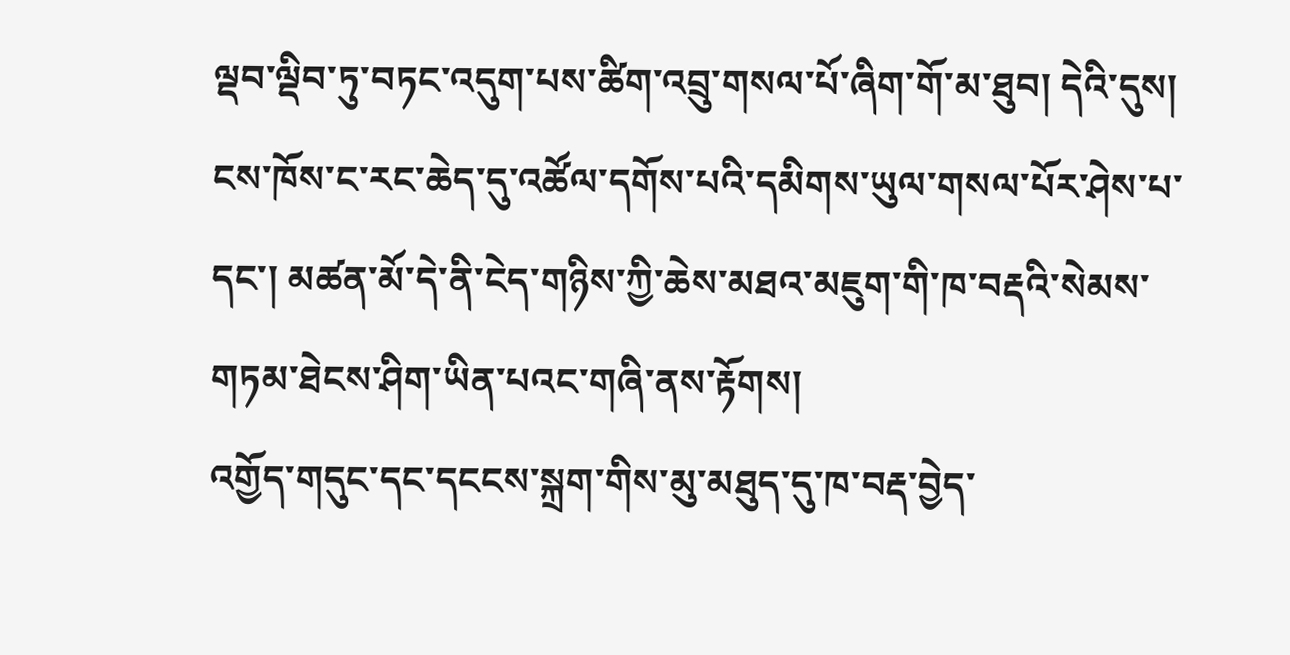ལྡབ་ལྡིབ་ཏུ་བཏང་འདུག་པས་ཚིག་འབྲུ་གསལ་པོ་ཞིག་གོ་མ་ཐུབ། དེའི་དུས། ངས་ཁོས་ང་རང་ཆེད་དུ་འཚོལ་དགོས་པའི་དམིགས་ཡུལ་གསལ་པོར་ཤེས་པ་དང་། མཚན་མོ་དེ་ནི་ངེད་གཉིས་ཀྱི་ཆེས་མཐའ་མཇུག་གི་ཁ་བརྡའི་སེམས་གཏམ་ཐེངས་ཤིག་ཡིན་པའང་གཞི་ནས་རྟོགས།
འགྱོད་གདུང་དང་དངངས་སྐྲག་གིས་མུ་མཐུད་དུ་ཁ་བརྡ་བྱེད་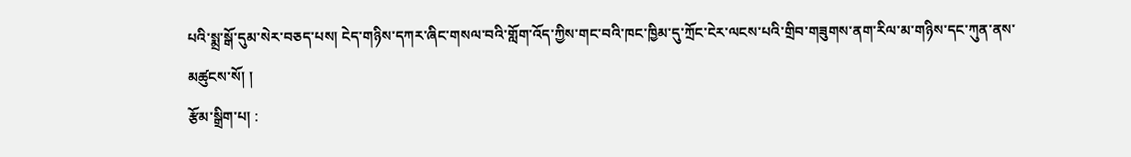པའི་སྨྲ་སྒོ་དུམ་སེར་བཅད་པས། ངེད་གཉིས་དཀར་ཞིང་གསལ་བའི་གློག་འོད་ཀྱིས་གང་བའི་ཁང་ཁྱིམ་དུ་ཀྲོང་ངེར་ལངས་པའི་གྲིབ་གཟུགས་ནག་རིལ་མ་གཉིས་དང་ཀུན་ནས་མཚུངས་སོ། །
རྩོམ་སྒྲིག་པ། :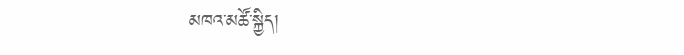མཁའ་མཚོ་སྐྱིད།